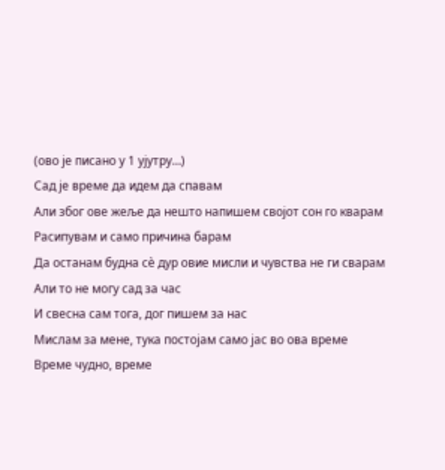(ово је писано у 1 ујутру…)
Сад је време да идем да спавам
Али због ове жеље да нешто напишем својот сон го кварам
Расипувам и само причина барам
Да останам будна сè дур овие мисли и чувства не ги сварам
Али то не могу сад за час
И свесна сам тога, дог пишем за нас
Мислам за мене, тука постојам само јас во ова време
Време чудно, време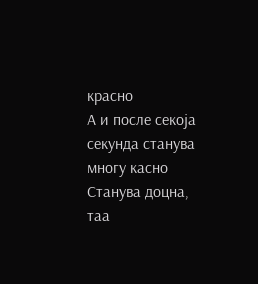красно
А и после секоја секунда станува многу касно
Станува доцна, таа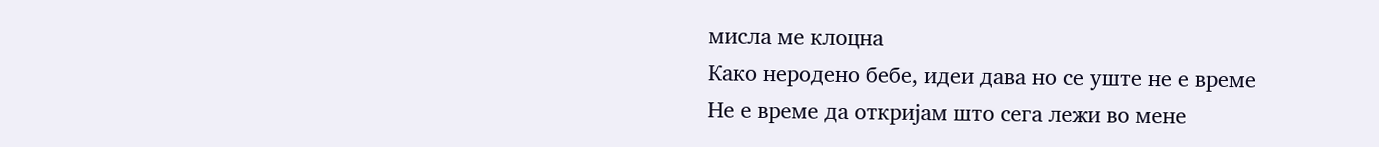мисла ме клоцна
Како неродено бебе, идеи дава но се уште не е време
Не е време да откријам што сега лежи во мене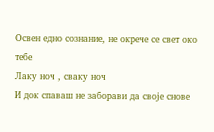Освен едно сознание, не окрече се свет око тебе
Лаку ноч , сваку ноч
И док спаваш не заборави да своје снове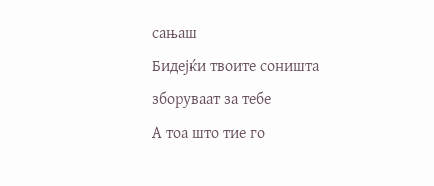сањаш
Бидејќи твоите соништа зборуваат за тебе
А тоа што тие го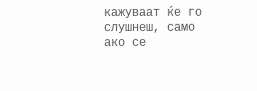кажуваат ќе го слушнеш, само ако се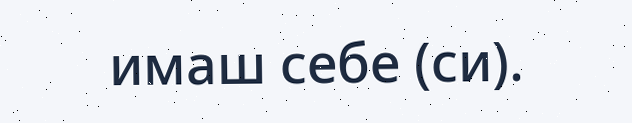имаш себе (си).